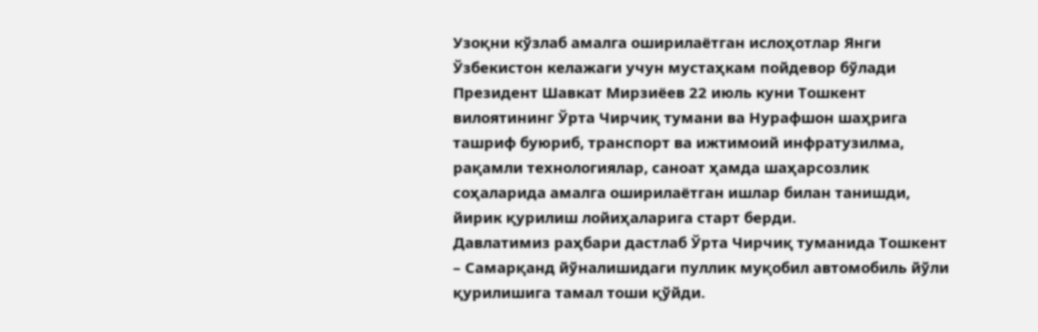Узоқни кўзлаб амалга оширилаётган ислоҳотлар Янги Ўзбекистон келажаги учун мустаҳкам пойдевор бўлади
Президент Шавкат Мирзиёев 22 июль куни Тошкент вилоятининг Ўрта Чирчиқ тумани ва Нурафшон шаҳрига ташриф буюриб, транспорт ва ижтимоий инфратузилма, рақамли технологиялар, саноат ҳамда шаҳарсозлик соҳаларида амалга оширилаётган ишлар билан танишди, йирик қурилиш лойиҳаларига старт берди.
Давлатимиз раҳбари дастлаб Ўрта Чирчиқ туманида Тошкент – Самарқанд йўналишидаги пуллик муқобил автомобиль йўли қурилишига тамал тоши қўйди.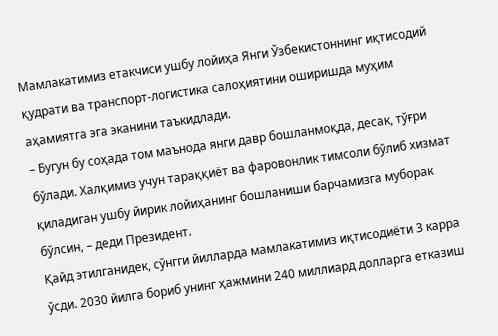Мамлакатимиз етакчиси ушбу лойиҳа Янги Ўзбекистоннинг иқтисодий қудрати ва транспорт-логистика салоҳиятини оширишда муҳим аҳамиятга эга эканини таъкидлади.
– Бугун бу соҳада том маънода янги давр бошланмоқда, десак, тўғри бўлади. Халқимиз учун тараққиёт ва фаровонлик тимсоли бўлиб хизмат қиладиган ушбу йирик лойиҳанинг бошланиши барчамизга муборак бўлсин, – деди Президент.
Қайд этилганидек, сўнгги йилларда мамлакатимиз иқтисодиёти 3 карра ўсди. 2030 йилга бориб унинг ҳажмини 240 миллиард долларга етказиш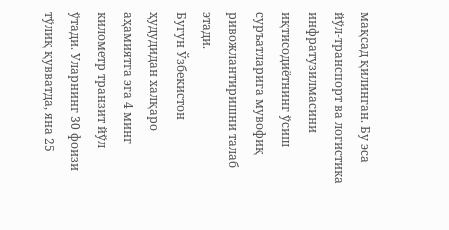мақсад қилинган. Бу эса йўл-транспорт ва логистика инфратузилмасини иқтисодиётнинг ўсиш суръатларига мувофиқ ривожлантиришни талаб этади.
Бугун Ўзбекистон ҳудудидан халқаро аҳамиятга эга 4 минг километр транзит йўл ўтади. Уларнинг 30 фоизи тўлиқ қувватда, яна 25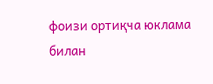фоизи ортиқча юклама билан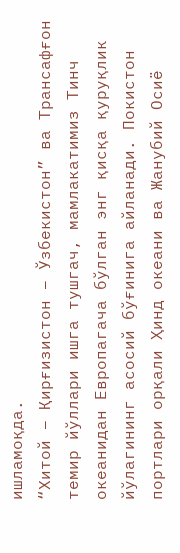ишламоқда.
“Хитой – Қирғизистон – Ўзбекистон” ва Трансафғон темир йўллари ишга тушгач, мамлакатимиз Тинч океанидан Европагача бўлган энг қисқа қуруқлик йўлагининг асосий бўғинига айланади. Покистон портлари орқали Ҳинд океани ва Жанубий Осиё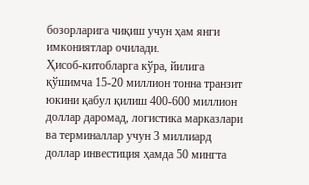бозорларига чиқиш учун ҳам янги имкониятлар очилади.
Ҳисоб-китобларга кўра, йилига қўшимча 15-20 миллион тонна транзит юкини қабул қилиш 400-600 миллион доллар даромад, логистика марказлари ва терминаллар учун 3 миллиард доллар инвестиция ҳамда 50 мингта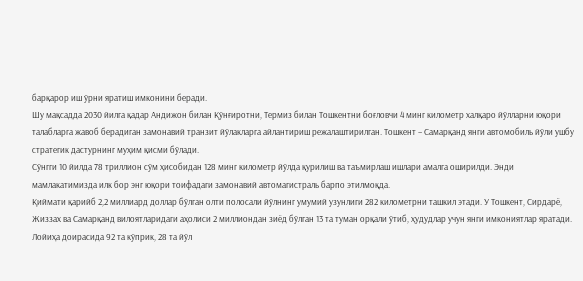барқарор иш ўрни яратиш имконини беради.
Шу мақсадда 2030 йилга қадар Андижон билан Қўнғиротни, Термиз билан Тошкентни боғловчи 4 минг километр халқаро йўлларни юқори талабларга жавоб берадиган замонавий транзит йўлакларга айлантириш режалаштирилган. Тошкент – Самарқанд янги автомобиль йўли ушбу стратегик дастурнинг муҳим қисми бўлади.
Сўнгги 10 йилда 78 триллион сўм ҳисобидан 128 минг километр йўлда қурилиш ва таъмирлаш ишлари амалга оширилди. Энди мамлакатимизда илк бор энг юқори тоифадаги замонавий автомагистраль барпо этилмоқда.
Қиймати қарийб 2,2 миллиард доллар бўлган олти полосали йўлнинг умумий узунлиги 282 километрни ташкил этади. У Тошкент, Сирдарё, Жиззах ва Самарқанд вилоятларидаги аҳолиси 2 миллиондан зиёд бўлган 13 та туман орқали ўтиб, ҳудудлар учун янги имкониятлар яратади.
Лойиҳа доирасида 92 та кўприк, 28 та йўл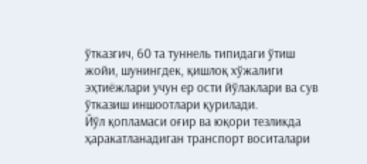ўтказгич, 60 та туннель типидаги ўтиш жойи, шунингдек, қишлоқ хўжалиги эҳтиёжлари учун ер ости йўлаклари ва сув ўтказиш иншоотлари қурилади.
Йўл қопламаси оғир ва юқори тезликда ҳаракатланадиган транспорт воситалари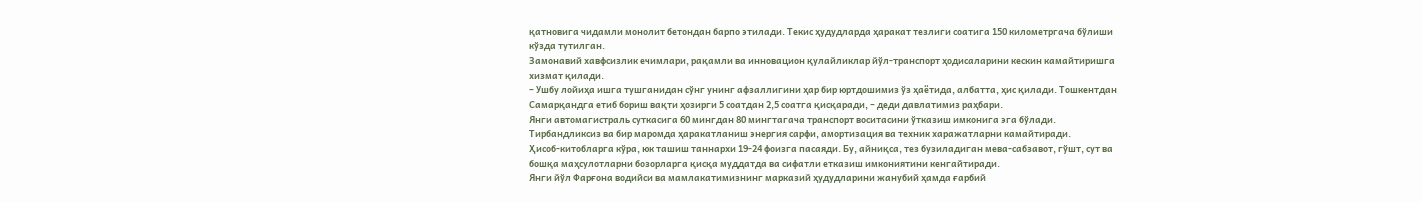қатновига чидамли монолит бетондан барпо этилади. Текис ҳудудларда ҳаракат тезлиги соатига 150 километргача бўлиши кўзда тутилган.
Замонавий хавфсизлик ечимлари, рақамли ва инновацион қулайликлар йўл-транспорт ҳодисаларини кескин камайтиришга хизмат қилади.
– Ушбу лойиҳа ишга тушганидан сўнг унинг афзаллигини ҳар бир юртдошимиз ўз ҳаётида, албатта, ҳис қилади. Тошкентдан Самарқандга етиб бориш вақти ҳозирги 5 соатдан 2,5 соатга қисқаради, – деди давлатимиз раҳбари.
Янги автомагистраль суткасига 60 мингдан 80 мингтагача транспорт воситасини ўтказиш имконига эга бўлади. Тирбандликсиз ва бир маромда ҳаракатланиш энергия сарфи, амортизация ва техник харажатларни камайтиради.
Ҳисоб-китобларга кўра, юк ташиш таннархи 19-24 фоизга пасаяди. Бу, айниқса, тез бузиладиган мева-сабзавот, гўшт, сут ва бошқа маҳсулотларни бозорларга қисқа муддатда ва сифатли етказиш имкониятини кенгайтиради.
Янги йўл Фарғона водийси ва мамлакатимизнинг марказий ҳудудларини жанубий ҳамда ғарбий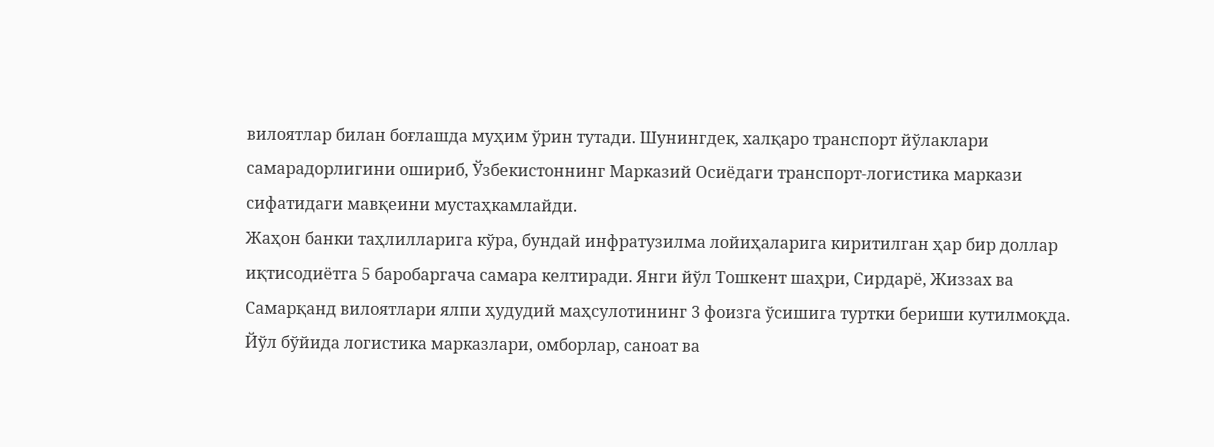вилоятлар билан боғлашда муҳим ўрин тутади. Шунингдек, халқаро транспорт йўлаклари самарадорлигини ошириб, Ўзбекистоннинг Марказий Осиёдаги транспорт-логистика маркази сифатидаги мавқеини мустаҳкамлайди.
Жаҳон банки таҳлилларига кўра, бундай инфратузилма лойиҳаларига киритилган ҳар бир доллар иқтисодиётга 5 баробаргача самара келтиради. Янги йўл Тошкент шаҳри, Сирдарё, Жиззах ва Самарқанд вилоятлари ялпи ҳудудий маҳсулотининг 3 фоизга ўсишига туртки бериши кутилмоқда.
Йўл бўйида логистика марказлари, омборлар, саноат ва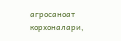агросаноат корхоналари,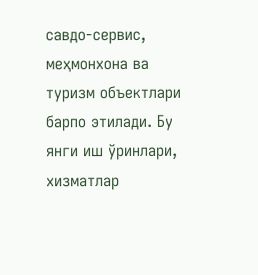савдо-сервис, меҳмонхона ва туризм объектлари барпо этилади. Бу янги иш ўринлари, хизматлар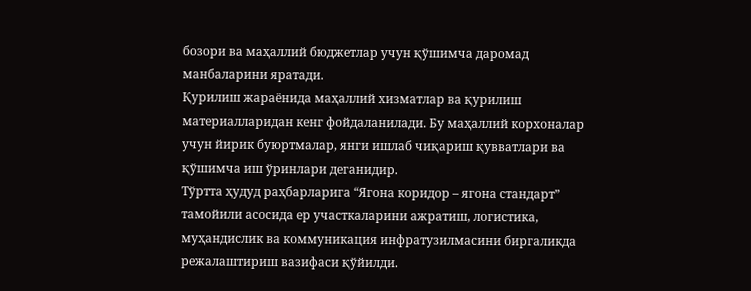бозори ва маҳаллий бюджетлар учун қўшимча даромад манбаларини яратади.
Қурилиш жараёнида маҳаллий хизматлар ва қурилиш материалларидан кенг фойдаланилади. Бу маҳаллий корхоналар учун йирик буюртмалар, янги ишлаб чиқариш қувватлари ва қўшимча иш ўринлари деганидир.
Тўртта ҳудуд раҳбарларига “Ягона коридор – ягона стандарт” тамойили асосида ер участкаларини ажратиш, логистика, муҳандислик ва коммуникация инфратузилмасини биргаликда режалаштириш вазифаси қўйилди.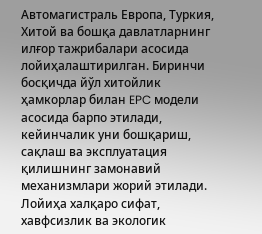Автомагистраль Европа, Туркия, Хитой ва бошқа давлатларнинг илғор тажрибалари асосида лойиҳалаштирилган. Биринчи босқичда йўл хитойлик ҳамкорлар билан EPC модели асосида барпо этилади, кейинчалик уни бошқариш, сақлаш ва эксплуатация қилишнинг замонавий механизмлари жорий этилади.
Лойиҳа халқаро сифат, хавфсизлик ва экологик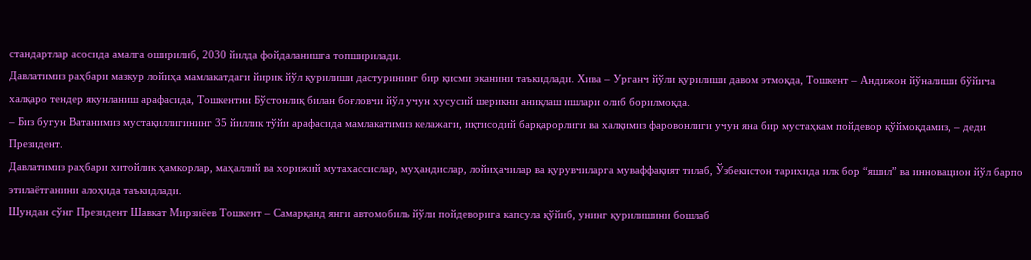стандартлар асосида амалга оширилиб, 2030 йилда фойдаланишга топширилади.
Давлатимиз раҳбари мазкур лойиҳа мамлакатдаги йирик йўл қурилиши дастурининг бир қисми эканини таъкидлади. Хива – Урганч йўли қурилиши давом этмоқда, Тошкент – Андижон йўналиши бўйича халқаро тендер якунланиш арафасида, Тошкентни Бўстонлиқ билан боғловчи йўл учун хусусий шерикни аниқлаш ишлари олиб борилмоқда.
– Биз бугун Ватанимиз мустақиллигининг 35 йиллик тўйи арафасида мамлакатимиз келажаги, иқтисодий барқарорлиги ва халқимиз фаровонлиги учун яна бир мустаҳкам пойдевор қўймоқдамиз, – деди Президент.
Давлатимиз раҳбари хитойлик ҳамкорлар, маҳаллий ва хорижий мутахассислар, муҳандислар, лойиҳачилар ва қурувчиларга муваффақият тилаб, Ўзбекистон тарихида илк бор “яшил” ва инновацион йўл барпо этилаётганини алоҳида таъкидлади.
Шундан сўнг Президент Шавкат Мирзиёев Тошкент – Самарқанд янги автомобиль йўли пойдеворига капсула қўйиб, унинг қурилишини бошлаб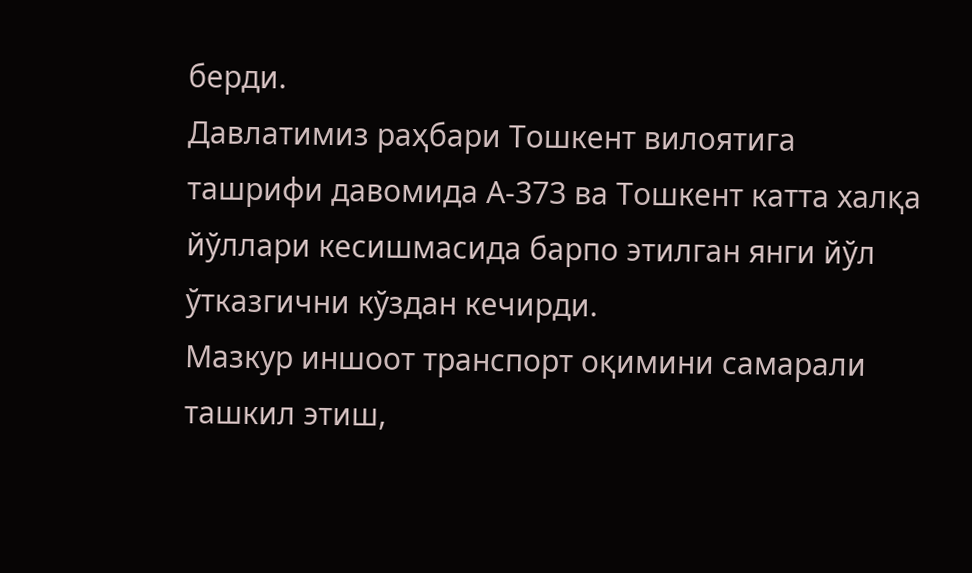берди.
Давлатимиз раҳбари Тошкент вилоятига ташрифи давомида А-373 ва Тошкент катта халқа йўллари кесишмасида барпо этилган янги йўл ўтказгични кўздан кечирди.
Мазкур иншоот транспорт оқимини самарали ташкил этиш,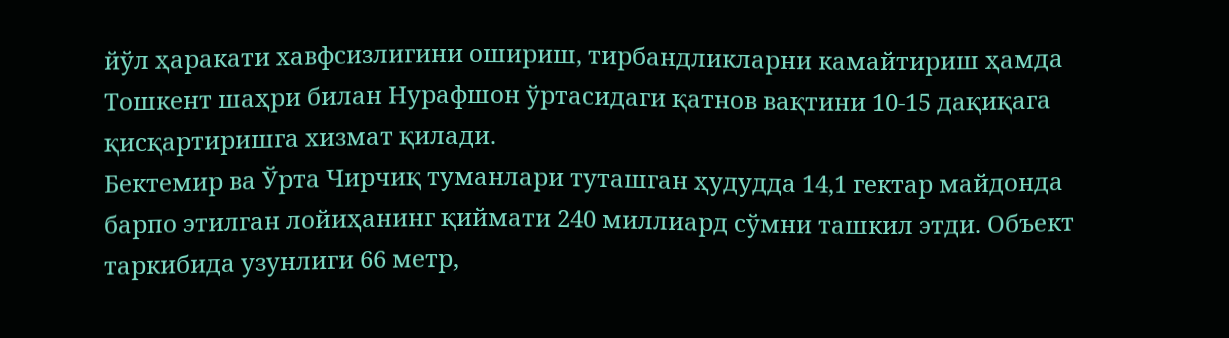йўл ҳаракати хавфсизлигини ошириш, тирбандликларни камайтириш ҳамда Тошкент шаҳри билан Нурафшон ўртасидаги қатнов вақтини 10-15 дақиқага қисқартиришга хизмат қилади.
Бектемир ва Ўрта Чирчиқ туманлари туташган ҳудудда 14,1 гектар майдонда барпо этилган лойиҳанинг қиймати 240 миллиард сўмни ташкил этди. Объект таркибида узунлиги 66 метр,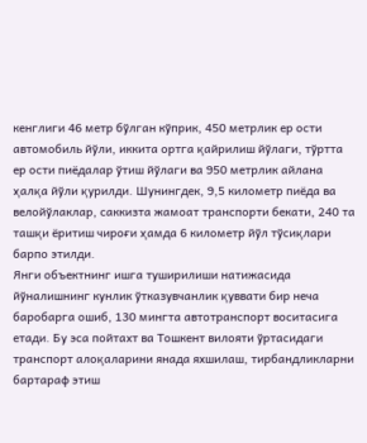кенглиги 46 метр бўлган кўприк, 450 метрлик ер ости автомобиль йўли, иккита ортга қайрилиш йўлаги, тўртта ер ости пиёдалар ўтиш йўлаги ва 950 метрлик айлана ҳалқа йўли қурилди. Шунингдек, 9,5 километр пиёда ва велойўлаклар, саккизта жамоат транспорти бекати, 240 та ташқи ёритиш чироғи ҳамда 6 километр йўл тўсиқлари барпо этилди.
Янги объектнинг ишга туширилиши натижасида йўналишнинг кунлик ўтказувчанлик қуввати бир неча баробарга ошиб, 130 мингта автотранспорт воситасига етади. Бу эса пойтахт ва Тошкент вилояти ўртасидаги транспорт алоқаларини янада яхшилаш, тирбандликларни бартараф этиш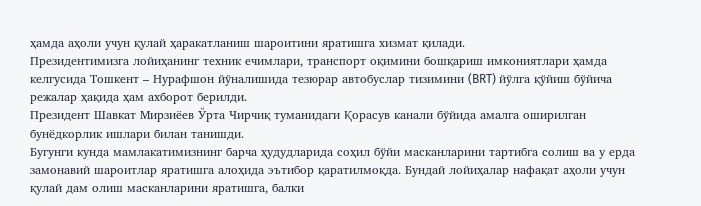ҳамда аҳоли учун қулай ҳаракатланиш шароитини яратишга хизмат қилади.
Президентимизга лойиҳанинг техник ечимлари, транспорт оқимини бошқариш имкониятлари ҳамда келгусида Тошкент – Нурафшон йўналишида тезюрар автобуслар тизимини (BRT) йўлга қўйиш бўйича режалар ҳақида ҳам ахборот берилди.
Президент Шавкат Мирзиёев Ўрта Чирчиқ туманидаги Қорасув канали бўйида амалга оширилган бунёдкорлик ишлари билан танишди.
Бугунги кунда мамлакатимизнинг барча ҳудудларида соҳил бўйи масканларини тартибга солиш ва у ерда замонавий шароитлар яратишга алоҳида эътибор қаратилмоқда. Бундай лойиҳалар нафақат аҳоли учун қулай дам олиш масканларини яратишга, балки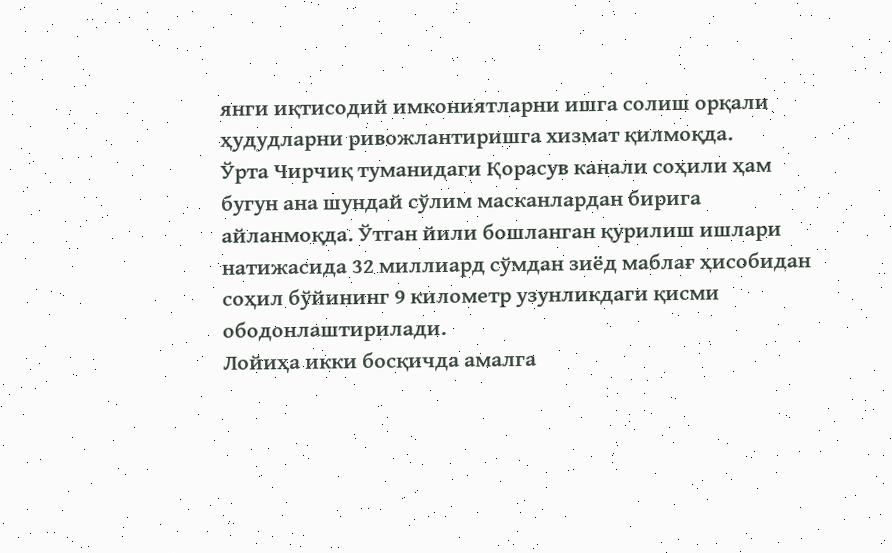янги иқтисодий имкониятларни ишга солиш орқали ҳудудларни ривожлантиришга хизмат қилмоқда.
Ўрта Чирчиқ туманидаги Қорасув канали соҳили ҳам бугун ана шундай сўлим масканлардан бирига айланмоқда. Ўтган йили бошланган қурилиш ишлари натижасида 32 миллиард сўмдан зиёд маблағ ҳисобидан соҳил бўйининг 9 километр узунликдаги қисми ободонлаштирилади.
Лойиҳа икки босқичда амалга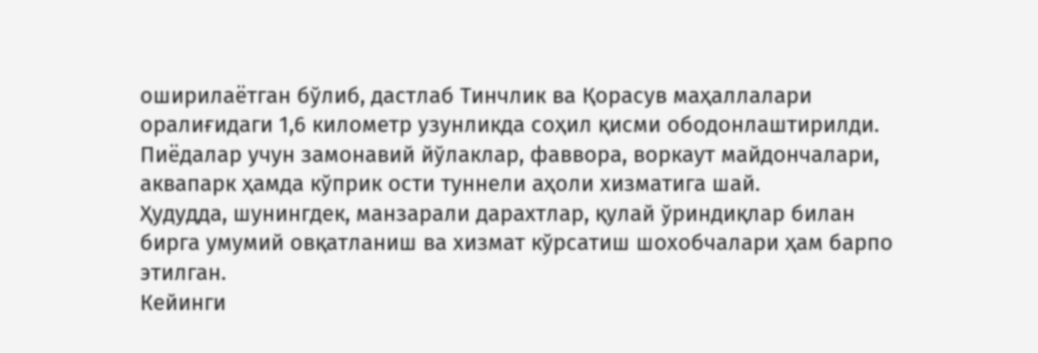оширилаётган бўлиб, дастлаб Тинчлик ва Қорасув маҳаллалари оралиғидаги 1,6 километр узунликда соҳил қисми ободонлаштирилди. Пиёдалар учун замонавий йўлаклар, фаввора, воркаут майдончалари, аквапарк ҳамда кўприк ости туннели аҳоли хизматига шай.
Ҳудудда, шунингдек, манзарали дарахтлар, қулай ўриндиқлар билан бирга умумий овқатланиш ва хизмат кўрсатиш шохобчалари ҳам барпо этилган.
Кейинги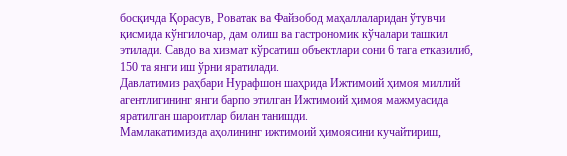босқичда Қорасув, Роватак ва Файзобод маҳаллаларидан ўтувчи қисмида кўнгилочар, дам олиш ва гастрономик кўчалари ташкил этилади. Савдо ва хизмат кўрсатиш объектлари сони 6 тага етказилиб, 150 та янги иш ўрни яратилади.
Давлатимиз раҳбари Нурафшон шаҳрида Ижтимоий ҳимоя миллий агентлигининг янги барпо этилган Ижтимоий ҳимоя мажмуасида яратилган шароитлар билан танишди.
Мамлакатимизда аҳолининг ижтимоий ҳимоясини кучайтириш,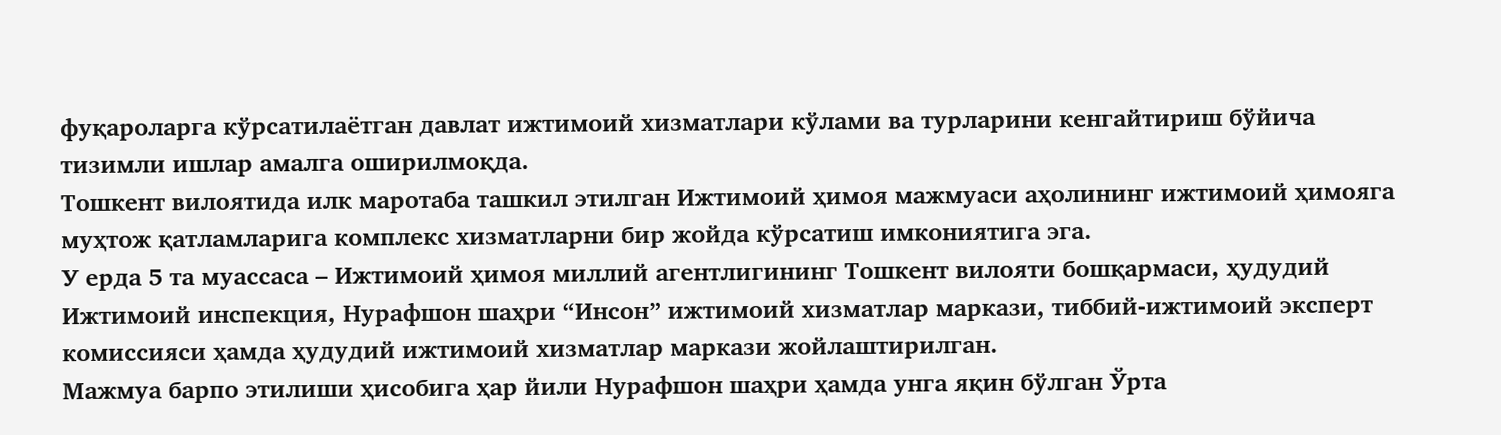фуқароларга кўрсатилаётган давлат ижтимоий хизматлари кўлами ва турларини кенгайтириш бўйича тизимли ишлар амалга оширилмоқда.
Тошкент вилоятида илк маротаба ташкил этилган Ижтимоий ҳимоя мажмуаси аҳолининг ижтимоий ҳимояга муҳтож қатламларига комплекс хизматларни бир жойда кўрсатиш имкониятига эга.
У ерда 5 та муассаса – Ижтимоий ҳимоя миллий агентлигининг Тошкент вилояти бошқармаси, ҳудудий Ижтимоий инспекция, Нурафшон шаҳри “Инсон” ижтимоий хизматлар маркази, тиббий-ижтимоий эксперт комиссияси ҳамда ҳудудий ижтимоий хизматлар маркази жойлаштирилган.
Мажмуа барпо этилиши ҳисобига ҳар йили Нурафшон шаҳри ҳамда унга яқин бўлган Ўрта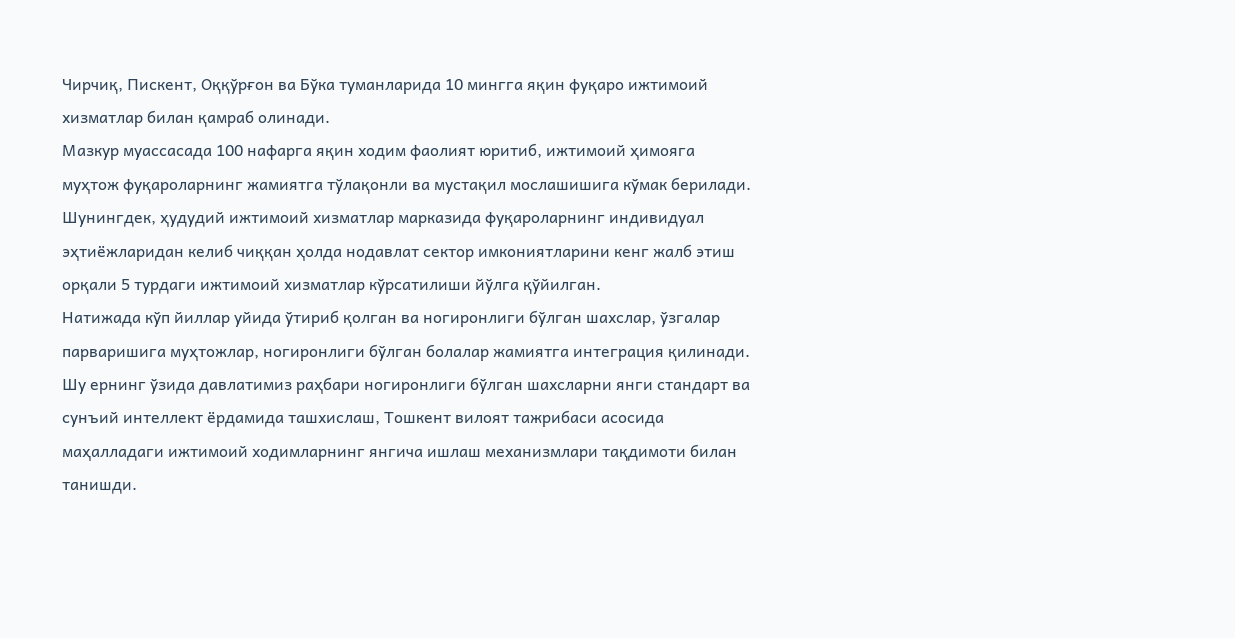Чирчиқ, Пискент, Оққўрғон ва Бўка туманларида 10 мингга яқин фуқаро ижтимоий хизматлар билан қамраб олинади.
Мазкур муассасада 100 нафарга яқин ходим фаолият юритиб, ижтимоий ҳимояга муҳтож фуқароларнинг жамиятга тўлақонли ва мустақил мослашишига кўмак берилади.
Шунингдек, ҳудудий ижтимоий хизматлар марказида фуқароларнинг индивидуал эҳтиёжларидан келиб чиққан ҳолда нодавлат сектор имкониятларини кенг жалб этиш орқали 5 турдаги ижтимоий хизматлар кўрсатилиши йўлга қўйилган.
Натижада кўп йиллар уйида ўтириб қолган ва ногиронлиги бўлган шахслар, ўзгалар парваришига муҳтожлар, ногиронлиги бўлган болалар жамиятга интеграция қилинади.
Шу ернинг ўзида давлатимиз раҳбари ногиронлиги бўлган шахсларни янги стандарт ва сунъий интеллект ёрдамида ташхислаш, Тошкент вилоят тажрибаси асосида маҳалладаги ижтимоий ходимларнинг янгича ишлаш механизмлари тақдимоти билан танишди.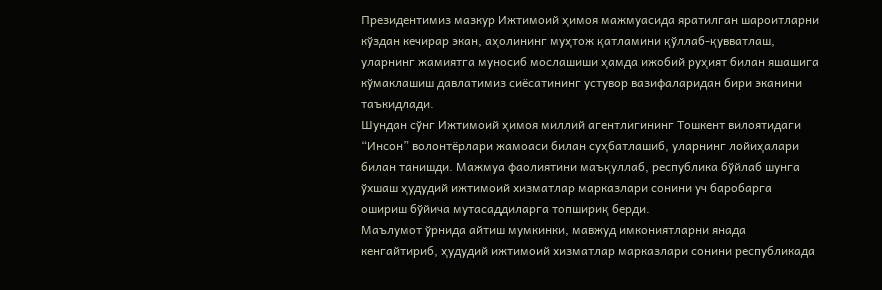Президентимиз мазкур Ижтимоий ҳимоя мажмуасида яратилган шароитларни кўздан кечирар экан, аҳолининг муҳтож қатламини қўллаб-қувватлаш, уларнинг жамиятга муносиб мослашиши ҳамда ижобий руҳият билан яшашига кўмаклашиш давлатимиз сиёсатининг устувор вазифаларидан бири эканини таъкидлади.
Шундан сўнг Ижтимоий ҳимоя миллий агентлигининг Тошкент вилоятидаги “Инсон” волонтёрлари жамоаси билан суҳбатлашиб, уларнинг лойиҳалари билан танишди. Мажмуа фаолиятини маъқуллаб, республика бўйлаб шунга ўхшаш ҳудудий ижтимоий хизматлар марказлари сонини уч баробарга ошириш бўйича мутасаддиларга топшириқ берди.
Маълумот ўрнида айтиш мумкинки, мавжуд имкониятларни янада кенгайтириб, ҳудудий ижтимоий хизматлар марказлари сонини республикада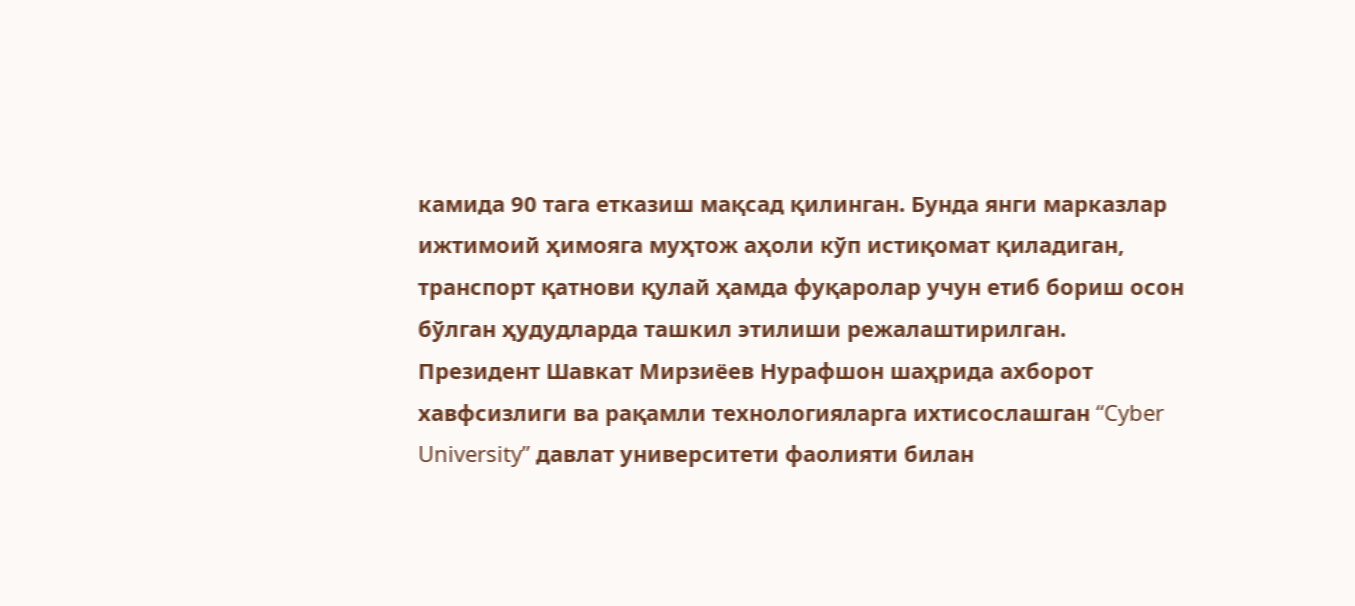камида 90 тага етказиш мақсад қилинган. Бунда янги марказлар ижтимоий ҳимояга муҳтож аҳоли кўп истиқомат қиладиган, транспорт қатнови қулай ҳамда фуқаролар учун етиб бориш осон бўлган ҳудудларда ташкил этилиши режалаштирилган.
Президент Шавкат Мирзиёев Нурафшон шаҳрида ахборот хавфсизлиги ва рақамли технологияларга ихтисослашган “Cyber University” давлат университети фаолияти билан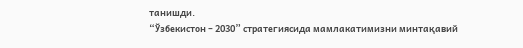танишди.
“Ўзбекистон – 2030” стратегиясида мамлакатимизни минтақавий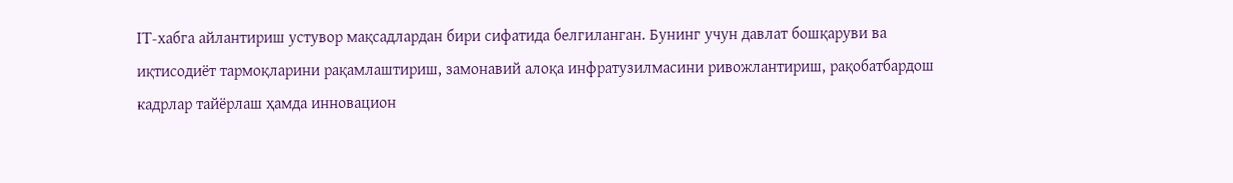IT-хабга айлантириш устувор мақсадлардан бири сифатида белгиланган. Бунинг учун давлат бошқаруви ва иқтисодиёт тармоқларини рақамлаштириш, замонавий алоқа инфратузилмасини ривожлантириш, рақобатбардош кадрлар тайёрлаш ҳамда инновацион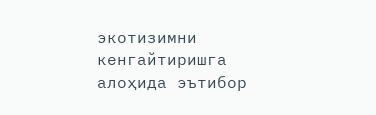экотизимни кенгайтиришга алоҳида эътибор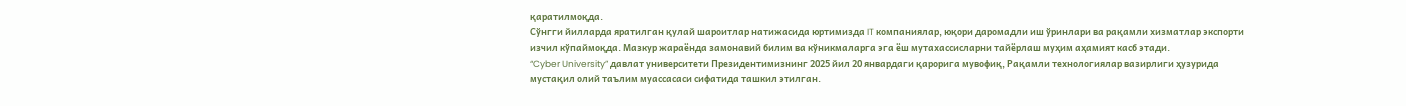қаратилмоқда.
Сўнгги йилларда яратилган қулай шароитлар натижасида юртимизда IT компаниялар, юқори даромадли иш ўринлари ва рақамли хизматлар экспорти изчил кўпаймоқда. Мазкур жараёнда замонавий билим ва кўникмаларга эга ёш мутахассисларни тайёрлаш муҳим аҳамият касб этади.
“Cyber University” давлат университети Президентимизнинг 2025 йил 20 январдаги қарорига мувофиқ, Рақамли технологиялар вазирлиги ҳузурида мустақил олий таълим муассасаси сифатида ташкил этилган.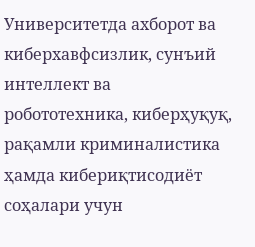Университетда ахборот ва киберхавфсизлик, сунъий интеллект ва робототехника, киберҳуқуқ, рақамли криминалистика ҳамда кибериқтисодиёт соҳалари учун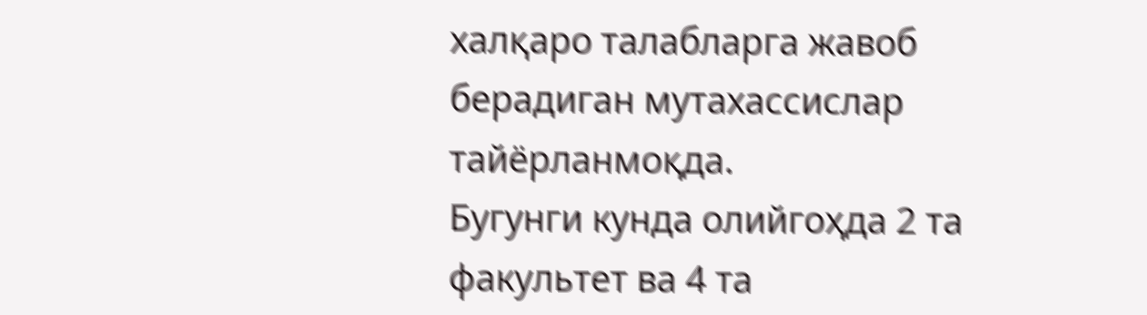халқаро талабларга жавоб берадиган мутахассислар тайёрланмоқда.
Бугунги кунда олийгоҳда 2 та факультет ва 4 та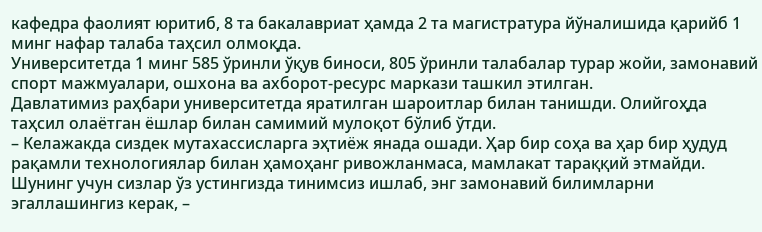кафедра фаолият юритиб, 8 та бакалавриат ҳамда 2 та магистратура йўналишида қарийб 1 минг нафар талаба таҳсил олмоқда.
Университетда 1 минг 585 ўринли ўқув биноси, 805 ўринли талабалар турар жойи, замонавий спорт мажмуалари, ошхона ва ахборот-ресурс маркази ташкил этилган.
Давлатимиз раҳбари университетда яратилган шароитлар билан танишди. Олийгоҳда таҳсил олаётган ёшлар билан самимий мулоқот бўлиб ўтди.
– Келажакда сиздек мутахассисларга эҳтиёж янада ошади. Ҳар бир соҳа ва ҳар бир ҳудуд рақамли технологиялар билан ҳамоҳанг ривожланмаса, мамлакат тараққий этмайди. Шунинг учун сизлар ўз устингизда тинимсиз ишлаб, энг замонавий билимларни эгаллашингиз керак, –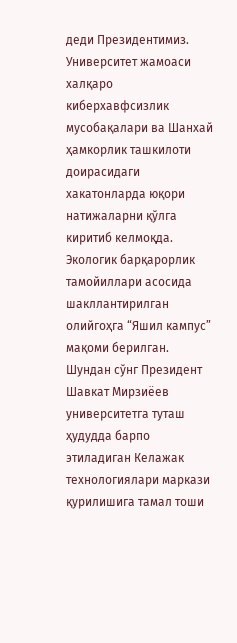деди Президентимиз.
Университет жамоаси халқаро киберхавфсизлик мусобақалари ва Шанхай ҳамкорлик ташкилоти доирасидаги хакатонларда юқори натижаларни қўлга киритиб келмоқда. Экологик барқарорлик тамойиллари асосида шакллантирилган олийгоҳга “Яшил кампус” мақоми берилган.
Шундан сўнг Президент Шавкат Мирзиёев университетга туташ ҳудудда барпо этиладиган Келажак технологиялари маркази қурилишига тамал тоши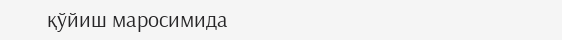қўйиш маросимида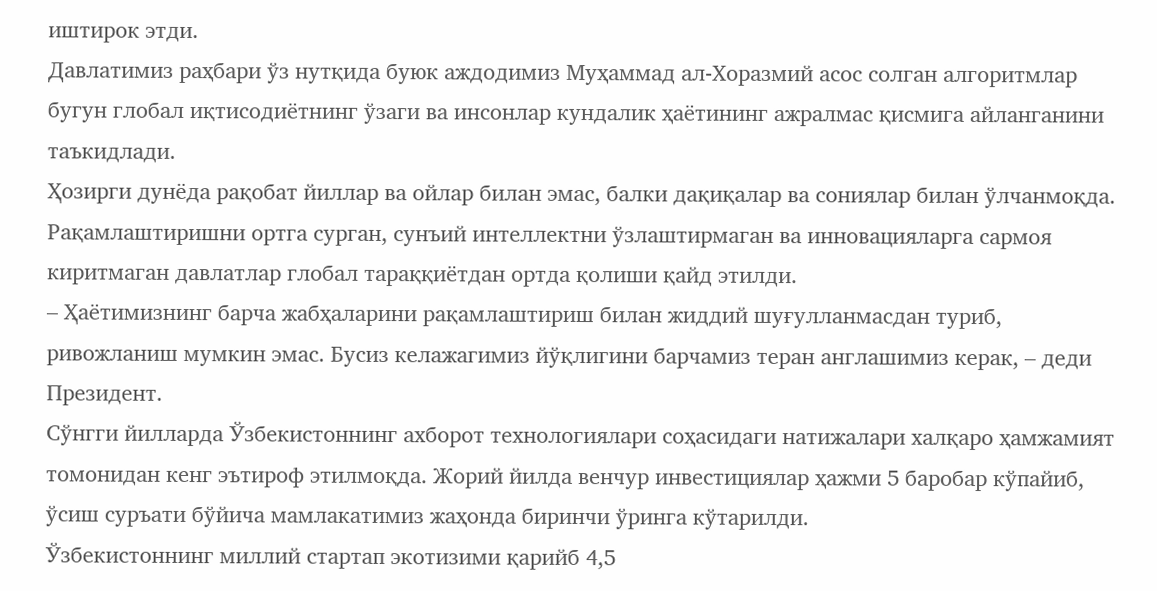иштирок этди.
Давлатимиз раҳбари ўз нутқида буюк аждодимиз Муҳаммад ал-Хоразмий асос солган алгоритмлар бугун глобал иқтисодиётнинг ўзаги ва инсонлар кундалик ҳаётининг ажралмас қисмига айланганини таъкидлади.
Ҳозирги дунёда рақобат йиллар ва ойлар билан эмас, балки дақиқалар ва сониялар билан ўлчанмоқда. Рақамлаштиришни ортга сурган, сунъий интеллектни ўзлаштирмаган ва инновацияларга сармоя киритмаган давлатлар глобал тараққиётдан ортда қолиши қайд этилди.
– Ҳаётимизнинг барча жабҳаларини рақамлаштириш билан жиддий шуғулланмасдан туриб, ривожланиш мумкин эмас. Бусиз келажагимиз йўқлигини барчамиз теран англашимиз керак, – деди Президент.
Сўнгги йилларда Ўзбекистоннинг ахборот технологиялари соҳасидаги натижалари халқаро ҳамжамият томонидан кенг эътироф этилмоқда. Жорий йилда венчур инвестициялар ҳажми 5 баробар кўпайиб, ўсиш суръати бўйича мамлакатимиз жаҳонда биринчи ўринга кўтарилди.
Ўзбекистоннинг миллий стартап экотизими қарийб 4,5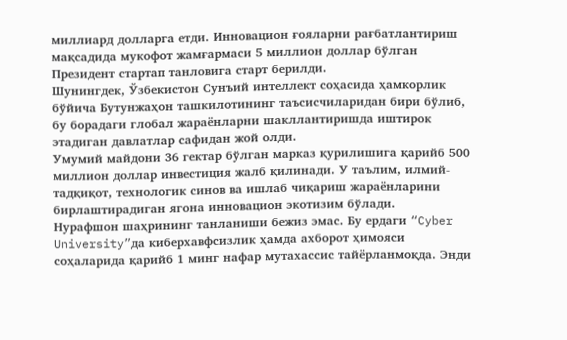миллиард долларга етди. Инновацион ғояларни рағбатлантириш мақсадида мукофот жамғармаси 5 миллион доллар бўлган Президент стартап танловига старт берилди.
Шунингдек, Ўзбекистон Сунъий интеллект соҳасида ҳамкорлик бўйича Бутунжаҳон ташкилотининг таъсисчиларидан бири бўлиб, бу борадаги глобал жараёнларни шакллантиришда иштирок этадиган давлатлар сафидан жой олди.
Умумий майдони 36 гектар бўлган марказ қурилишига қарийб 500 миллион доллар инвестиция жалб қилинади. У таълим, илмий-тадқиқот, технологик синов ва ишлаб чиқариш жараёнларини бирлаштирадиган ягона инновацион экотизим бўлади.
Нурафшон шаҳрининг танланиши бежиз эмас. Бу ердаги “Cyber University”да киберхавфсизлик ҳамда ахборот ҳимояси соҳаларида қарийб 1 минг нафар мутахассис тайёрланмоқда. Энди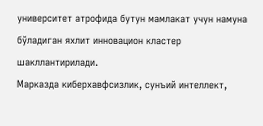университет атрофида бутун мамлакат учун намуна бўладиган яхлит инновацион кластер шакллантирилади.
Марказда киберхавфсизлик, сунъий интеллект,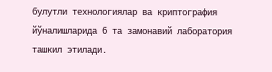булутли технологиялар ва криптография йўналишларида 6 та замонавий лаборатория ташкил этилади.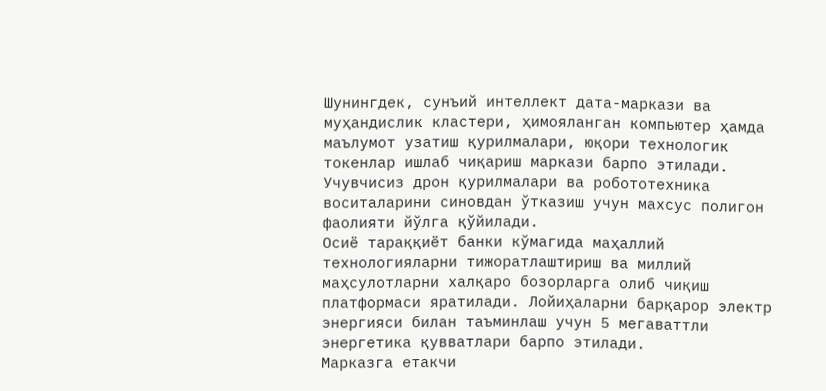Шунингдек, сунъий интеллект дата-маркази ва муҳандислик кластери, ҳимояланган компьютер ҳамда маълумот узатиш қурилмалари, юқори технологик токенлар ишлаб чиқариш маркази барпо этилади. Учувчисиз дрон қурилмалари ва робототехника воситаларини синовдан ўтказиш учун махсус полигон фаолияти йўлга қўйилади.
Осиё тараққиёт банки кўмагида маҳаллий технологияларни тижоратлаштириш ва миллий маҳсулотларни халқаро бозорларга олиб чиқиш платформаси яратилади. Лойиҳаларни барқарор электр энергияси билан таъминлаш учун 5 мегаваттли энергетика қувватлари барпо этилади.
Марказга етакчи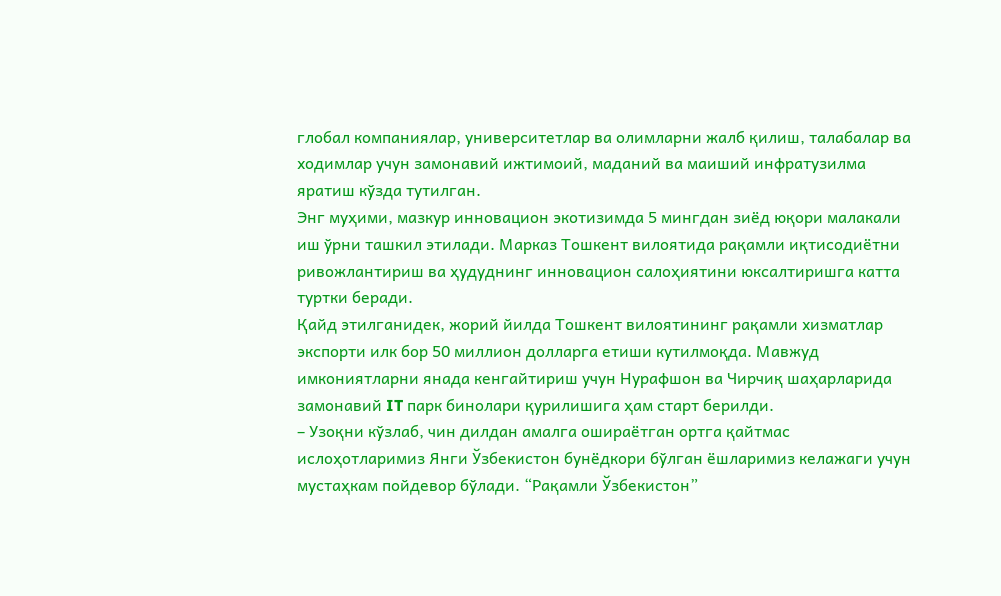глобал компаниялар, университетлар ва олимларни жалб қилиш, талабалар ва ходимлар учун замонавий ижтимоий, маданий ва маиший инфратузилма яратиш кўзда тутилган.
Энг муҳими, мазкур инновацион экотизимда 5 мингдан зиёд юқори малакали иш ўрни ташкил этилади. Марказ Тошкент вилоятида рақамли иқтисодиётни ривожлантириш ва ҳудуднинг инновацион салоҳиятини юксалтиришга катта туртки беради.
Қайд этилганидек, жорий йилда Тошкент вилоятининг рақамли хизматлар экспорти илк бор 50 миллион долларга етиши кутилмоқда. Мавжуд имкониятларни янада кенгайтириш учун Нурафшон ва Чирчиқ шаҳарларида замонавий IT парк бинолари қурилишига ҳам старт берилди.
– Узоқни кўзлаб, чин дилдан амалга ошираётган ортга қайтмас ислоҳотларимиз Янги Ўзбекистон бунёдкори бўлган ёшларимиз келажаги учун мустаҳкам пойдевор бўлади. “Рақамли Ўзбекистон”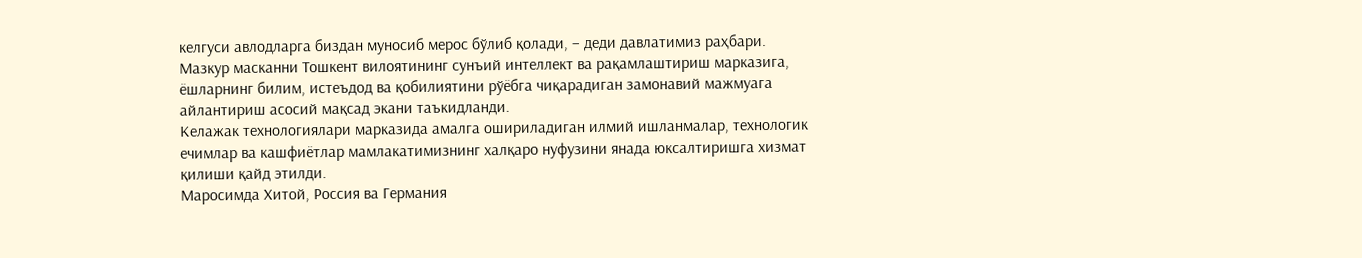келгуси авлодларга биздан муносиб мерос бўлиб қолади, – деди давлатимиз раҳбари.
Мазкур масканни Тошкент вилоятининг сунъий интеллект ва рақамлаштириш марказига, ёшларнинг билим, истеъдод ва қобилиятини рўёбга чиқарадиган замонавий мажмуага айлантириш асосий мақсад экани таъкидланди.
Келажак технологиялари марказида амалга ошириладиган илмий ишланмалар, технологик ечимлар ва кашфиётлар мамлакатимизнинг халқаро нуфузини янада юксалтиришга хизмат қилиши қайд этилди.
Маросимда Хитой, Россия ва Германия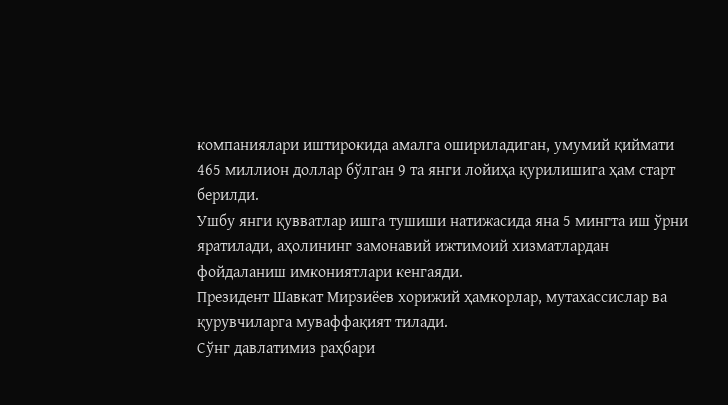компаниялари иштирокида амалга ошириладиган, умумий қиймати 465 миллион доллар бўлган 9 та янги лойиҳа қурилишига ҳам старт берилди.
Ушбу янги қувватлар ишга тушиши натижасида яна 5 мингта иш ўрни яратилади, аҳолининг замонавий ижтимоий хизматлардан фойдаланиш имкониятлари кенгаяди.
Президент Шавкат Мирзиёев хорижий ҳамкорлар, мутахассислар ва қурувчиларга муваффақият тилади.
Сўнг давлатимиз раҳбари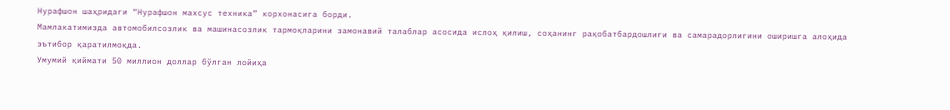Нурафшон шаҳридаги “Нурафшон махсус техника” корхонасига борди.
Мамлакатимизда автомобилсозлик ва машинасозлик тармоқларини замонавий талаблар асосида ислоҳ қилиш, соҳанинг рақобатбардошлиги ва самарадорлигини оширишга алоҳида эътибор қаратилмоқда.
Умумий қиймати 50 миллион доллар бўлган лойиҳа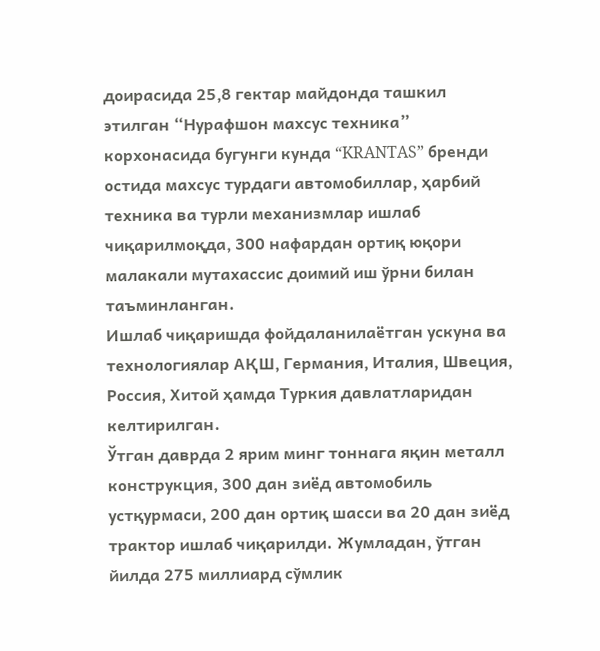доирасида 25,8 гектар майдонда ташкил этилган “Нурафшон махсус техника” корхонасида бугунги кунда “KRANTAS” бренди остида махсус турдаги автомобиллар, ҳарбий техника ва турли механизмлар ишлаб чиқарилмоқда, 300 нафардан ортиқ юқори малакали мутахассис доимий иш ўрни билан таъминланган.
Ишлаб чиқаришда фойдаланилаётган ускуна ва технологиялар АҚШ, Германия, Италия, Швеция, Россия, Хитой ҳамда Туркия давлатларидан келтирилган.
Ўтган даврда 2 ярим минг тоннага яқин металл конструкция, 300 дан зиёд автомобиль устқурмаси, 200 дан ортиқ шасси ва 20 дан зиёд трактор ишлаб чиқарилди. Жумладан, ўтган йилда 275 миллиард сўмлик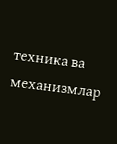техника ва механизмлар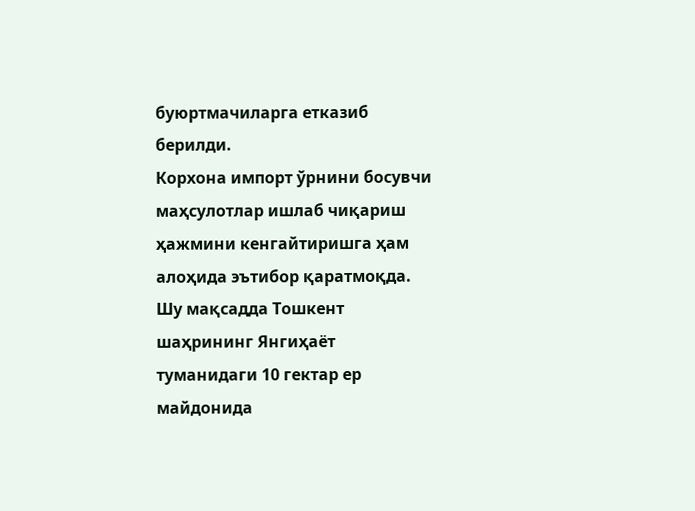буюртмачиларга етказиб берилди.
Корхона импорт ўрнини босувчи маҳсулотлар ишлаб чиқариш ҳажмини кенгайтиришга ҳам алоҳида эътибор қаратмоқда. Шу мақсадда Тошкент шаҳрининг Янгиҳаёт туманидаги 10 гектар ер майдонида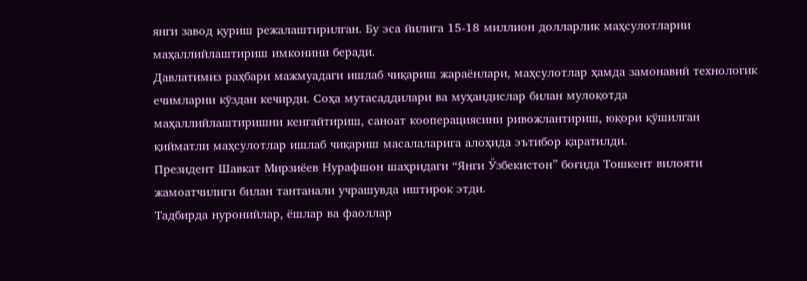янги завод қуриш режалаштирилган. Бу эса йилига 15-18 миллион долларлик маҳсулотларни маҳаллийлаштириш имконини беради.
Давлатимиз раҳбари мажмуадаги ишлаб чиқариш жараёнлари, маҳсулотлар ҳамда замонавий технологик ечимларни кўздан кечирди. Соҳа мутасаддилари ва муҳандислар билан мулоқотда маҳаллийлаштиришни кенгайтириш, саноат кооперациясини ривожлантириш, юқори қўшилган қийматли маҳсулотлар ишлаб чиқариш масалаларига алоҳида эътибор қаратилди.
Президент Шавкат Мирзиёев Нурафшон шаҳридаги “Янги Ўзбекистон” боғида Тошкент вилояти жамоатчилиги билан тантанали учрашувда иштирок этди.
Тадбирда нуронийлар, ёшлар ва фаоллар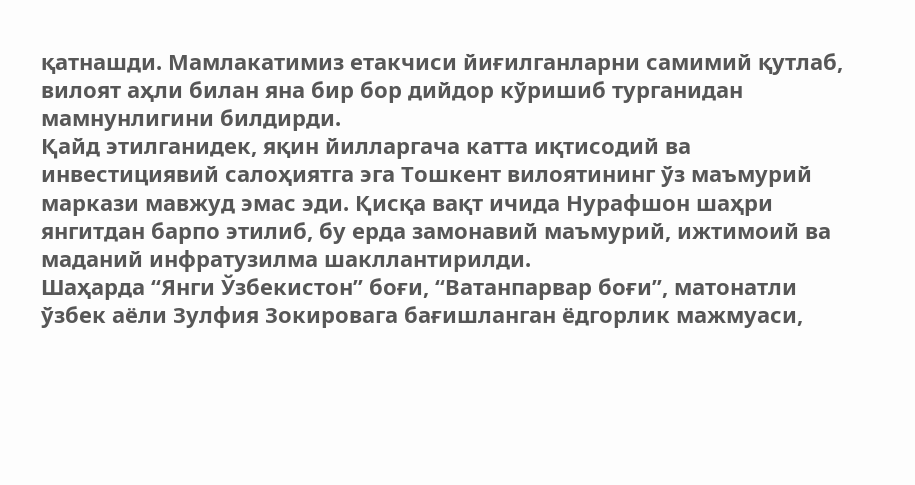қатнашди. Мамлакатимиз етакчиси йиғилганларни самимий қутлаб, вилоят аҳли билан яна бир бор дийдор кўришиб турганидан мамнунлигини билдирди.
Қайд этилганидек, яқин йилларгача катта иқтисодий ва инвестициявий салоҳиятга эга Тошкент вилоятининг ўз маъмурий маркази мавжуд эмас эди. Қисқа вақт ичида Нурафшон шаҳри янгитдан барпо этилиб, бу ерда замонавий маъмурий, ижтимоий ва маданий инфратузилма шакллантирилди.
Шаҳарда “Янги Ўзбекистон” боғи, “Ватанпарвар боғи”, матонатли ўзбек аёли Зулфия Зокировага бағишланган ёдгорлик мажмуаси,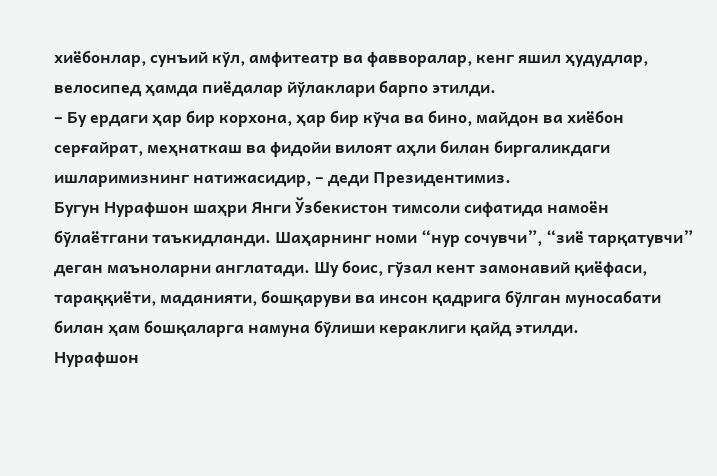хиёбонлар, сунъий кўл, амфитеатр ва фавворалар, кенг яшил ҳудудлар, велосипед ҳамда пиёдалар йўлаклари барпо этилди.
– Бу ердаги ҳар бир корхона, ҳар бир кўча ва бино, майдон ва хиёбон серғайрат, меҳнаткаш ва фидойи вилоят аҳли билан биргаликдаги ишларимизнинг натижасидир, – деди Президентимиз.
Бугун Нурафшон шаҳри Янги Ўзбекистон тимсоли сифатида намоён бўлаётгани таъкидланди. Шаҳарнинг номи “нур сочувчи”, “зиё тарқатувчи” деган маъноларни англатади. Шу боис, гўзал кент замонавий қиёфаси, тараққиёти, маданияти, бошқаруви ва инсон қадрига бўлган муносабати билан ҳам бошқаларга намуна бўлиши кераклиги қайд этилди.
Нурафшон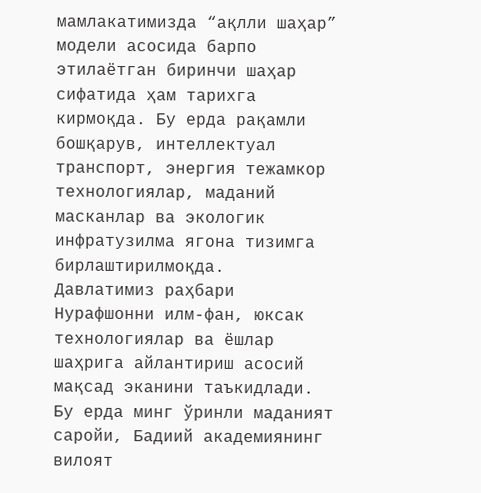мамлакатимизда “ақлли шаҳар” модели асосида барпо этилаётган биринчи шаҳар сифатида ҳам тарихга кирмоқда. Бу ерда рақамли бошқарув, интеллектуал транспорт, энергия тежамкор технологиялар, маданий масканлар ва экологик инфратузилма ягона тизимга бирлаштирилмоқда.
Давлатимиз раҳбари Нурафшонни илм-фан, юксак технологиялар ва ёшлар шаҳрига айлантириш асосий мақсад эканини таъкидлади. Бу ерда минг ўринли маданият саройи, Бадиий академиянинг вилоят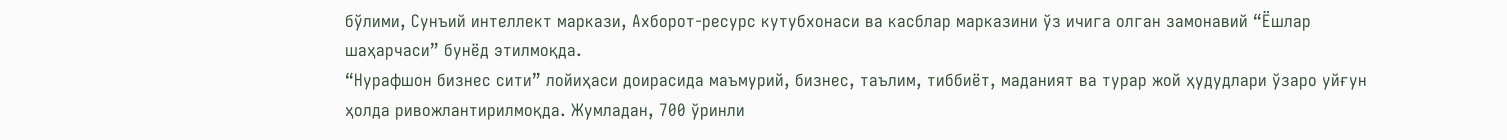бўлими, Сунъий интеллект маркази, Ахборот-ресурс кутубхонаси ва касблар марказини ўз ичига олган замонавий “Ёшлар шаҳарчаси” бунёд этилмоқда.
“Нурафшон бизнес сити” лойиҳаси доирасида маъмурий, бизнес, таълим, тиббиёт, маданият ва турар жой ҳудудлари ўзаро уйғун ҳолда ривожлантирилмоқда. Жумладан, 700 ўринли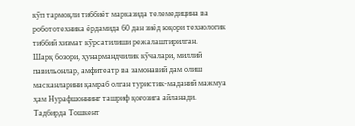кўп тармоқли тиббиёт марказида телемедицина ва робототехника ёрдамида 60 дан зиёд юқори технологик тиббий хизмат кўрсатилиши режалаштирилган.
Шарқ бозори, ҳунармандчилик кўчалари, миллий павильонлар, амфитеатр ва замонавий дам олиш масканларини қамраб олган туристик-маданий мажмуа ҳам Нурафшоннинг ташриф қоғозига айланади.
Тадбирда Тошкент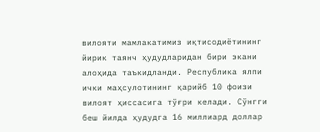вилояти мамлакатимиз иқтисодиётининг йирик таянч ҳудудларидан бири экани алоҳида таъкидланди. Республика ялпи ички маҳсулотининг қарийб 10 фоизи вилоят ҳиссасига тўғри келади. Сўнгги беш йилда ҳудудга 16 миллиард доллар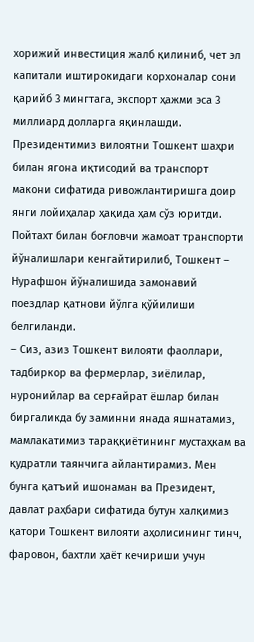хорижий инвестиция жалб қилиниб, чет эл капитали иштирокидаги корхоналар сони қарийб 3 мингтага, экспорт ҳажми эса 3 миллиард долларга яқинлашди.
Президентимиз вилоятни Тошкент шаҳри билан ягона иқтисодий ва транспорт макони сифатида ривожлантиришга доир янги лойиҳалар ҳақида ҳам сўз юритди. Пойтахт билан боғловчи жамоат транспорти йўналишлари кенгайтирилиб, Тошкент – Нурафшон йўналишида замонавий поездлар қатнови йўлга қўйилиши белгиланди.
– Сиз, азиз Тошкент вилояти фаоллари, тадбиркор ва фермерлар, зиёлилар, нуронийлар ва серғайрат ёшлар билан биргаликда бу заминни янада яшнатамиз, мамлакатимиз тараққиётининг мустаҳкам ва қудратли таянчига айлантирамиз. Мен бунга қатъий ишонаман ва Президент, давлат раҳбари сифатида бутун халқимиз қатори Тошкент вилояти аҳолисининг тинч, фаровон, бахтли ҳаёт кечириши учун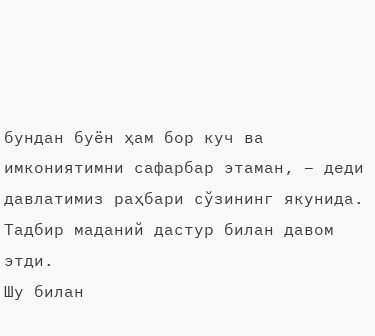бундан буён ҳам бор куч ва имкониятимни сафарбар этаман, – деди давлатимиз раҳбари сўзининг якунида.
Тадбир маданий дастур билан давом этди.
Шу билан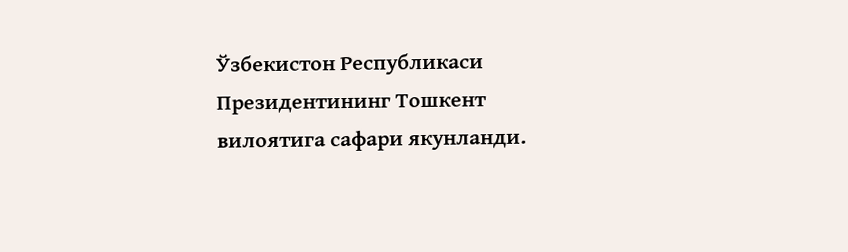Ўзбекистон Республикаси Президентининг Тошкент вилоятига сафари якунланди.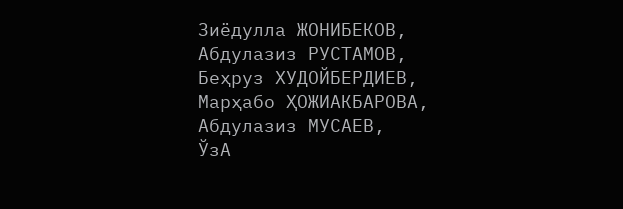Зиёдулла ЖОНИБЕКОВ,
Абдулазиз РУСТАМОВ,
Беҳруз ХУДОЙБЕРДИЕВ,
Марҳабо ҲОЖИАКБАРОВА,
Абдулазиз МУСАЕВ,
ЎзА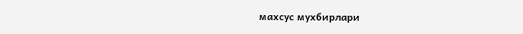махсус мухбирлари